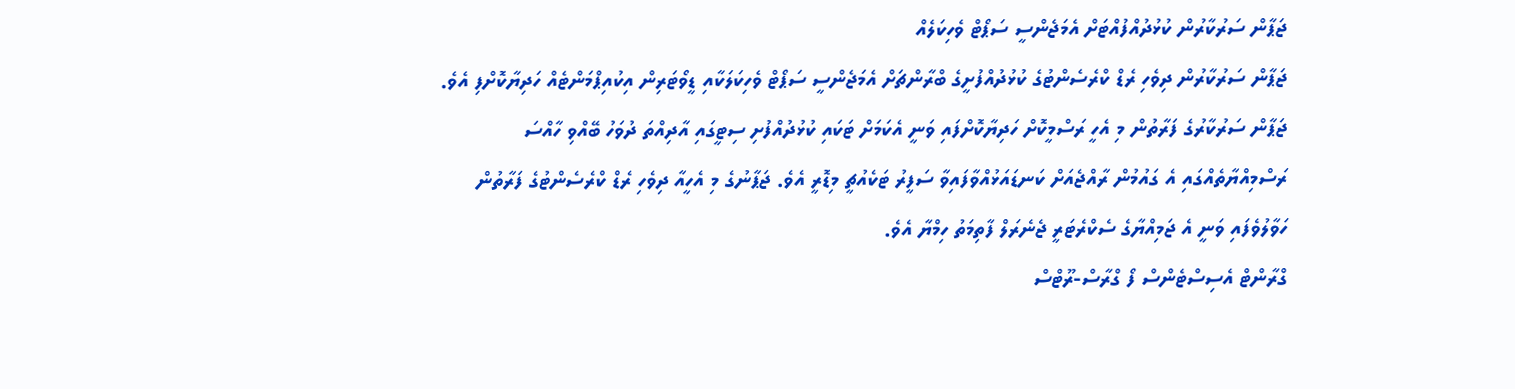ޖަޕާން ސަރުކާރުން ކުޅުދުއްފުއްޓަށް އެމަޖެންސީ ސަޕޯޓް ވެހިކަލެއް
ޖަޕާން ސަރުކާރުން ދިވެހި ރެޑް ކްރެސެންޓުގެ ކުޅުދުއްފުށީގެ ބްރާންޗަށް އެމަޖެންސީ ސަޕޯޓް ވެހިކަލަކާއި ޑީވޯޓަރިން އިކުއިޕްމަންޓެއް ހަދިޔާކޮށްފި އެވެ.
ޖަޕާން ސަރުކާރުގެ ފަރާތުން މި އެހީ ރަސްމީކޮށް ހަދިޔާކޮށްފައި ވަނީ އެކަމަށް ޓަކައި ކުޅުދުއްފުށި ސިޓީގައި އާދިއްތަ ދުވަހު ބޭއްވި ހާއްސަ ރަސްމިއްޔާތެއްގައި އެ ގައުމުން ރާއްޖެއަށް ކަނޑައަޅުއްވާފައިވާ ސަފީރު ޓަކެއުޗީ މިޑޮރީ އެވެ. ޖަޕާނުގެ މި އެހީއާ ދިވެހި ރެޑް ކްރެސެންޓުގެ ފަރާތުން ހަވާލުވެފައި ވަނީ އެ ޖަމިއްޔާގެ ސެކްރެޓަރީ ޖެނެރަލް ފާތިމަތު ހިމްޔާ އެވެ.
ގްރާންޓް އެސިސްޓެންސް ފޯ ގްރާސް-ރޫޓްސް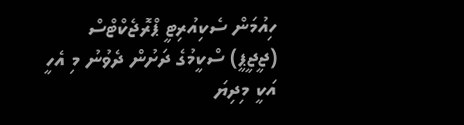ހިއުމަން ސެކިއުރިޓީ ޕްރޮޖެކްޓްސް (ޖީޖީޕީ) ސްކީމުގެ ދަށުން ދެވުނު މި އެހީ އަކީ މިދިޔަ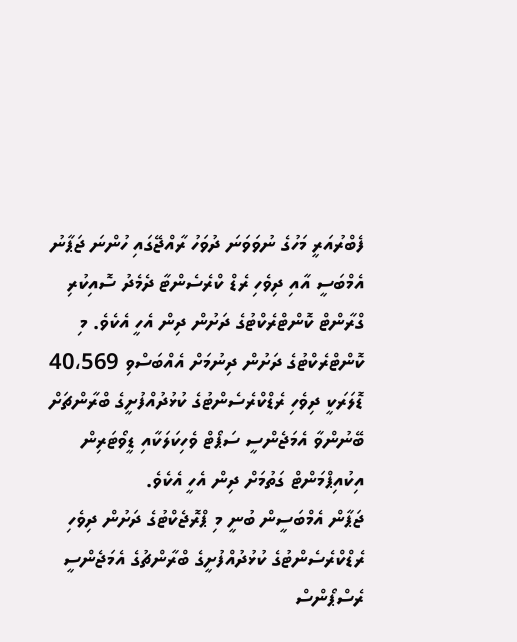ފެބްރުއަރީ މަހުގެ ނުވަވަނަ ދުވަހު ރާއްޖޭގައި ހުންނަ ޖަޕާނު އެމްބަސީ އާއި ދިވެހި ރެޑް ކްރެސެންޓާ ދެމެދު ސޮއިކުރި ގްރާންޓް ކޮންޓްރެކްޓުގެ ދަށުން ދިން އެހީ އެކެވެ. މި ކޮންޓްރެކްޓުގެ ދަށުން ދިނުމަށް އެއްބަސްވި 40،569 ޑޮލަރަކީ ދިވެހި ރެޑްކްރެސެންޓުގެ ކުޅުދުއްފުށީގެ ބްރާންޗަށް ބޭނުންވާ އެމަޖެންސީ ސަޕޯޓް ވެހިކަލަކާއި ޑީވޯޓަރިން އިކުއިޕްމަންޓް ގަތުމަށް ދިން އެހީ އެކެވެ.
ޖަޕާން އެމްބަސީން ބުނީ މި ޕްރޮޖެކްޓުގެ ދަށުން ދިވެހި ރެޑްކްރެސެންޓުގެ ކުޅުދުއްފުށީގެ ބްރާންޗުގެ އެމަޖެންސީ ރެސްޕޯންސް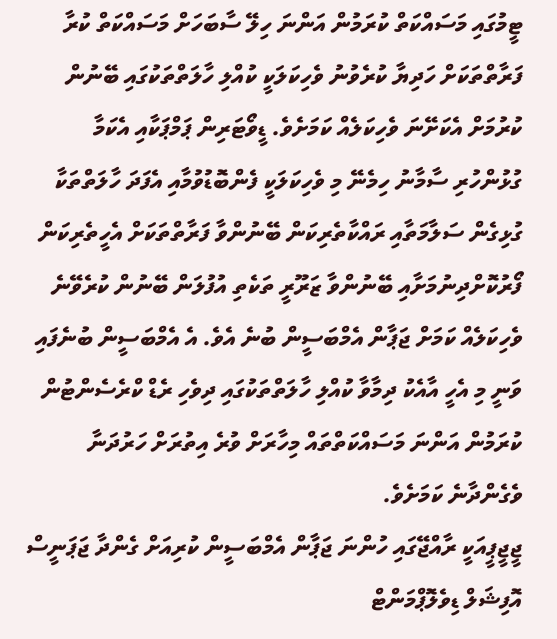ޓީމުގައި މަސައްކަތް ކުރަމުން އަންނަ ހިލޭ ސާބަހަށް މަސައްކަތް ކުރާ ފަރާތްތަކަށް ހަދިޔާ ކުރެވުނު ވެހިކަލަކީ ކުއްލި ހާލަތްތަކުގައި ބޭނުން ކުރުމަށް އެކަށޭނަ ވެހިކަލެއް ކަމަށެވެ. ޑީވޯޓަރިން ޕަމްޕަކާއި އެކަމާ ގުޅުންހުރި ސާމާނު ހިމެނޭ މި ވެހިކަލަކީ ފެންބޮޑުވުމާއި އެފަދަ ހާލަތްތަކާ ގުޅިގެން ސަލާމަތާއި ރައްކާތެރިކަން ބޭނުންވާ ފަރާތްތަކަށް އެހީތެރިކަން ފޯރުކޮށްދިނުމަށާއި ބޭނުންވާ ޒަރޫރީ ތަކެތި އުފުލަން ބޭނުން ކުރެވޭނެ ވެހިކަލެއް ކަމަށް ޖަޕާން އެމްބަސީން ބުނެ އެވެ. އެ އެމްބަސީން ބުނެފައި ވަނީ މި އެހީ އާއެކު ދިމާވާ ކުއްލި ހާލަތްތަކުގައި ދިވެހި ރެޑް ކްރެސެންޓުން ކުރަމުން އަންނަ މަސައްކަތްތައް މިހާރަށް ވުރެ އިތުރަށް ހަރުދަނާ ވެގެންދާނެ ކަމަށެވެ.
ޖީޖީޕީއަކީ ރާއްޖޭގައި ހުންނަ ޖަޕާން އެމްބަސީން ކުރިއަށް ގެންދާ ޖަޕަނީސް އޮފިޝަލް ޑިވެލޮޕްމަންޓް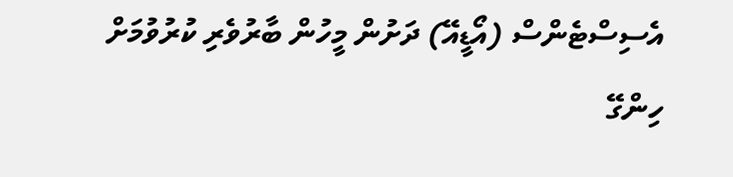އެސިސްޓެންސް (އޯޑީއޭ) ދަށުން މީހުން ބާރުވެރި ކުރުވުމަށް ހިންގޭ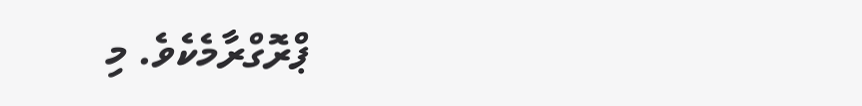ޕްރޮގްރާމެކެވެ. މި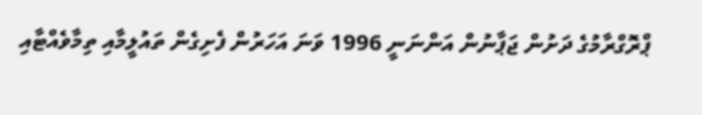ޕްރޮގްރާމުގެ ދަށުން ޖަޕާނުން އަންނަނީ 1996 ވަނަ އަހަރުން ފެށިގެން ތައުލީމާއި ތިމާވެއްޓާއި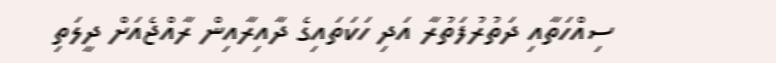ސިއްހަތާއި ދަތުރުފަތުރާ އަދި ހަކަތައިގެ ދާއިރާއިން ރާއްޖެއަށް ދީލަތި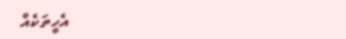އެހީތަކެއް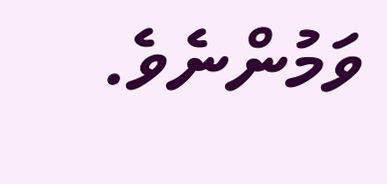ވަމުންނެވެ.